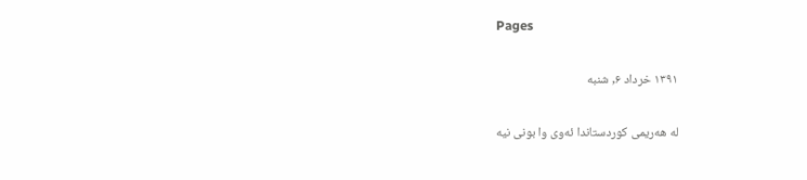Pages

۱۳۹۱ خرداد ۶, شنبه

لە هەریمی کوردستاندا ئەوی وا بونی نیە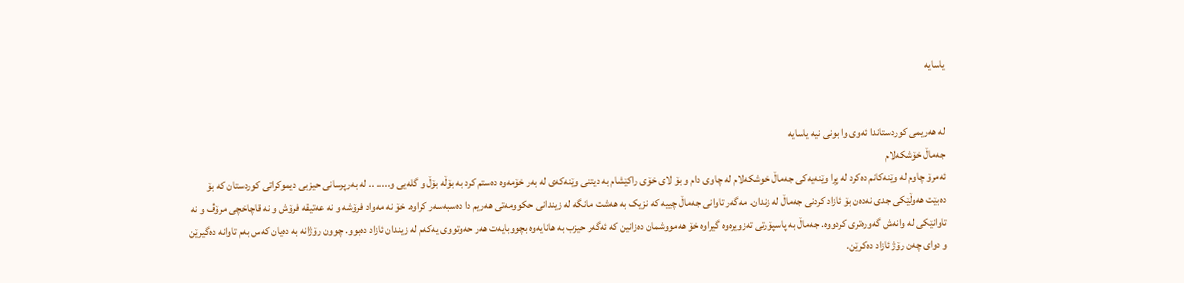یاسایە


لە هەریمی کوردستاندا ئەوی وا بونی نیە یاسایە
جەماڵ خۆشکەلام
ئەمرۆ چاوم لە وێنەکانم دەکرد لە پڕا وێنەیەکی جەماڵ خوشکەلام لە چاوی دام و بۆ لای خۆی راکێشام بە دیتنی وێنەکەی لە بەر خۆمەوە دەستم کرد بە بۆڵە بۆڵ و گلەیی و..... .. لە بەرپرسانی حیزبی دیموکراتی کوردستان کە بۆ دەبێت هەوڵێکی جدی نەدەن بۆ ئازاد کردنی جەماڵ لە زندان. مەگەر تاوانی جەماڵ چییە کە نزیک بە هەشت مانگە لە زیندانی حکوومەتی هەریم دا دەسبەسەر کراوە. خۆ نە مەواد فرۆشە و نە عەتیقە فرۆش و نە قاچاخچی مرۆڤ و نە تاوانێکی لە وانەش گەورەتری کردووە. جەماڵ بە پاسپۆرتی تەزویرەوە گیراوە خۆ هەمووشمان دەزانین کە ئەگەر حیزب بە هانایەوە بچووبایەت هەر حەوتووی یەکەم لە زیندان ئازاد دەبوو. چوون رۆژانە بە دەیان کەس بەم تاوانە دەگیرێن و دوای چەن رۆژ ئازاد دەکرێن.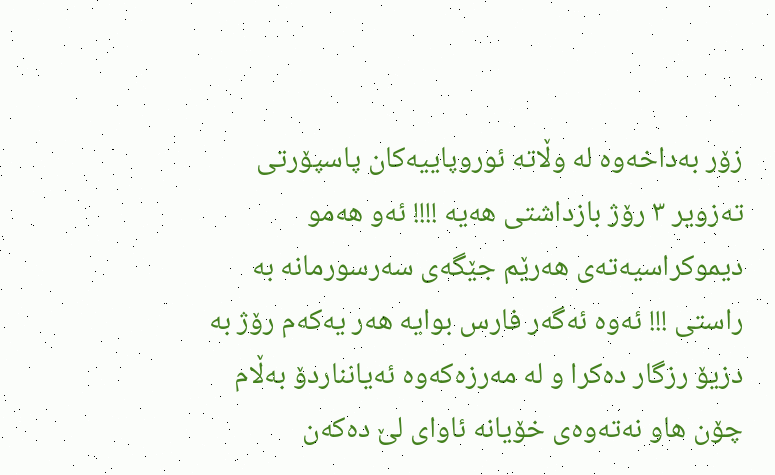زۆر بەداخەوە لە وڵاتە ئوروپاییەکان پاسپۆرتی تەزویر ٣ رۆژ بازداشتی هەیە !!!! ئەو هەمو دیموکراسیەتەی هەرێم جێگەی سەرسورمانە بە راستی !!! ئەوە ئەگەر فارس بوایە هەر یەکەم رۆژ بە دزیۆ رزگار دەکرا و لە مەرزەکەوە ئەیانناردۆ بەڵام چۆن هاو نەتەوەی خۆیانە ئاوای لێ دەکەن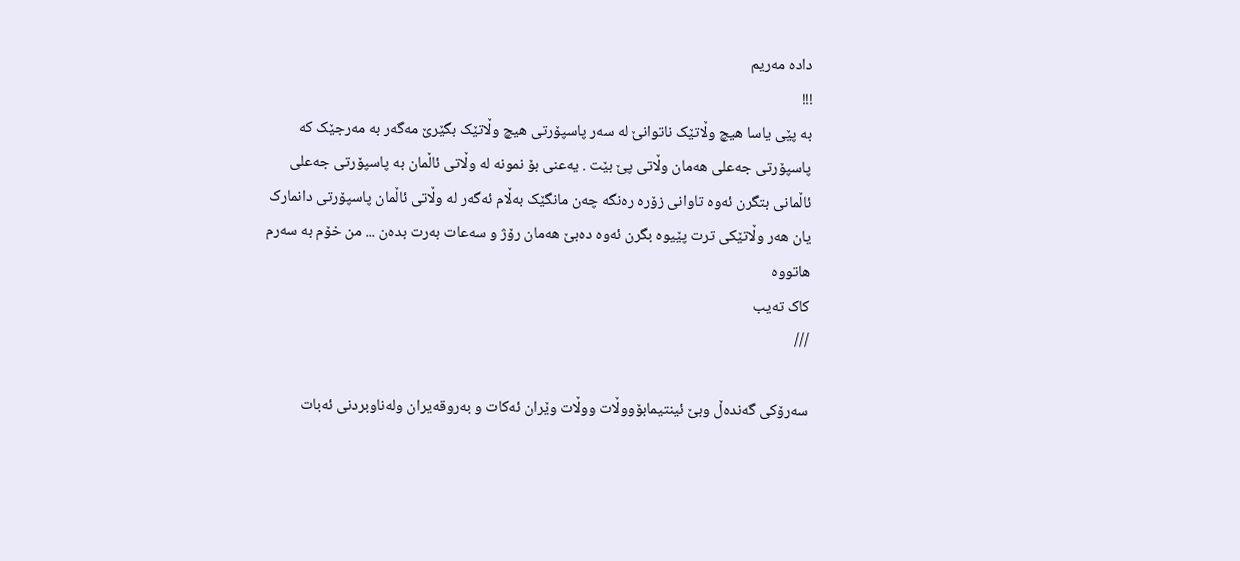دادە مەریم
!!!
بە پێی یاسا هیچ وڵاتێک ناتوانێ لە سەر پاسپۆرتی هیچ وڵاتێک بگێرێ مەگەر بە مەرجێک کە پاسپۆرتی جەعلی هەمان وڵاتی پێ بێت . یەعنی بۆ نمونە لە وڵاتی ئاڵمان بە پاسپۆرتی جەعلی ئاڵمانی بتگرن ئەوە تاوانی زۆرە رەنگە چەن مانگێک بەڵام ئەگەر لە وڵاتی ئاڵمان پاسپۆرتی دانمارک یان هەر وڵاتێکی ترت پێیوە بگرن ئەوە دەبێ هەمان رۆژ و سەعات بەرت بدەن ... من خۆم بە سەرم هاتووە
کاک تەیب
///

سەرۆکى گەندەڵ وبێ ئینتیمابۆووڵات ووڵات وێران ئەکات و بەروقەیران ولەناوبردنى ئەبات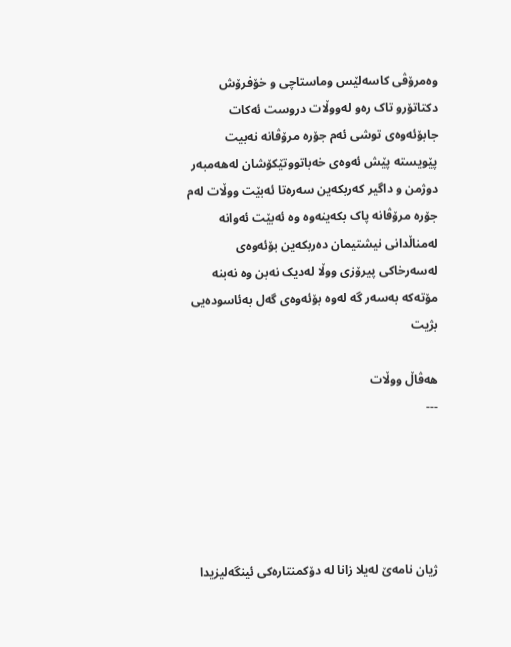وەمرۆڤى کاسەلێس وماستاچی و خۆفرۆش دکتاتۆرو تاک رەو لەووڵات دروست ئەکات
جابۆئەوەى توشى ئەم جۆرە مرۆڤانە نەبیت پێویستە پێش ئەوەى خەباتووتێکۆشان لەهەمبەر دوژمن و داگیر کەربکەین سەرەتا ئەبێت ووڵات لەم جۆرە مرۆڤانە پاک بکەینەوە وە ئەبێت ئەوانە لەمناڵدانى نیشتیمان دەربکەین بۆئەوەى لەسەرخاکى پیرۆزى ووڵا لەدیک نەبن وە نەبنە مۆتەکە بەسەر گە لەوە بۆئەوەى گەل بەئاسودەیى بژیت

هەڤاڵ ووڵات
---





ژیان نامه‌ێ له‌یلا زانا له‌ دۆکمنتاره‌کی ئینگه‌لیزیدا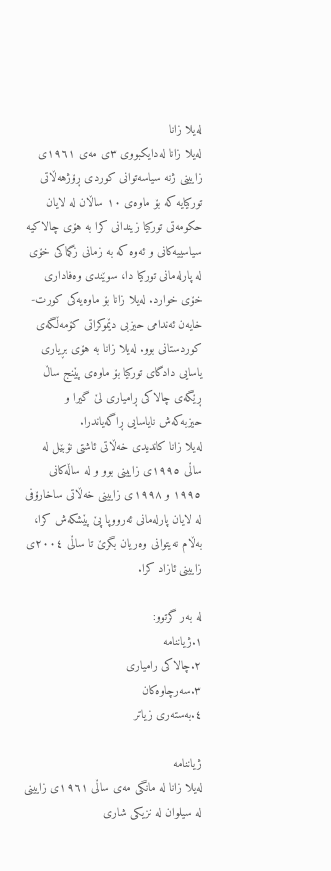لەیلا زانا
لەیلا زانا لەدایکبووی ٣ی مەی ١٩٦١ی زایینی ژنە سیاسەتوانی کوردی ڕۆژهەڵاتی تورکیایە کە بۆ ماوەی ١٠ ساڵان لە لایان حکومەتی تورکیا زیندانی کرا بە هۆی چالاکیە سیاسییەکانی و ئەوە کە بە زمانی زگماکی خۆی لە پارلەمانی تورکیا دا، سوێندی وەفاداری خۆی خوارد. لەیلا زانا بۆ ماوەیەکی کورت-خایەن ئەندامی حیزبی دێموکراتی کۆمەڵگەی کوردستانی بوو. لەیلا زانا بە هۆی بڕیاری یاسایی دادگای تورکیا بۆ ماوەی پێنج ساڵ ڕێگەی چالاکی ڕامیاری لێ گیرا و حیزبەکەش نایاسایی ڕاگەیاندرا.
لەیلا زانا کاندیدی خەڵاتی ئاشتی نۆبێل لە ساڵی ١٩٩٥ی زایینی بوو و لە ساڵەکانی ١٩٩٥ و ١٩٩٨ی زایینی خەڵاتی ساخارۆفی لە لایان پارلەمانی ئەرووپا پێ پێشکەش کرا، بەڵام نەیتوانی وەریان بگرێ تا ساڵی ٢٠٠٤ی زایینی ئازاد کرا.

لە بەر گرتوو:
١.ژیاننامە
٢.چالاکی رامیاری
٣.سەرچاوەکان
٤.بەستەری زیاتر

ژیاننامە
لەیلا زانا لە مانگی مەی ساڵی ١٩٦١ی زایینی لە سیلوان لە نزیکی شاری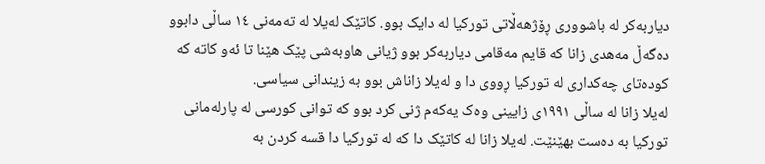دیاربەکر لە باشووری ڕۆژهەڵاتی تورکیا لە دایک بوو. کاتێک لەیلا لە تەمەنی ١٤ ساڵی دابوو دەگەڵ مەهدی زانا کە قایم مەقامی دیاربەکر بوو ژیانی هاوبەشی پێک هێنا تا ئەو کاتە کە کودەتای چەکداری لە تورکیا ڕووی دا و لەیلا زاناش بوو بە زیندانی سیاسی.
لەیلا زانا لە ساڵی ١٩٩١ی زایینی وەک یەکەم ژنی کرد بوو کە توانی کورسی لە پارلەمانی تورکیا بە دەست بهێنێت. لەیلا زانا لە کاتێک دا کە لە تورکیا دا قسە کردن بە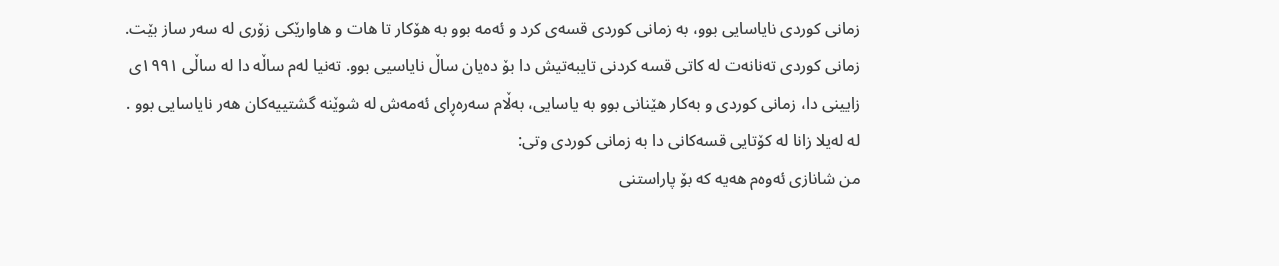زمانی کوردی نایاسایی بوو، بە زمانی کوردی قسەی کرد و ئەمە بوو بە هۆکار تا هات و هاوارێکی زۆری لە سەر ساز بێت.
زمانی کوردی تەنانەت لە کاتی قسە کردنی تایبەتیش دا بۆ دەیان ساڵ نایاسیی بوو. تەنیا لەم ساڵە دا لە ساڵی ١٩٩١ی زایینی دا، زمانی کوردی و بەکار هێنانی بوو بە یاسایی، بەڵام سەرەڕای ئەمەش لە شوێنە گشتییەکان هەر نایاسایی بوو . لە لەیلا زانا لە کۆتایی قسەکانی دا بە زمانی کوردی وتی:
من شانازی ئەوەم هەیە کە بۆ پاراستنی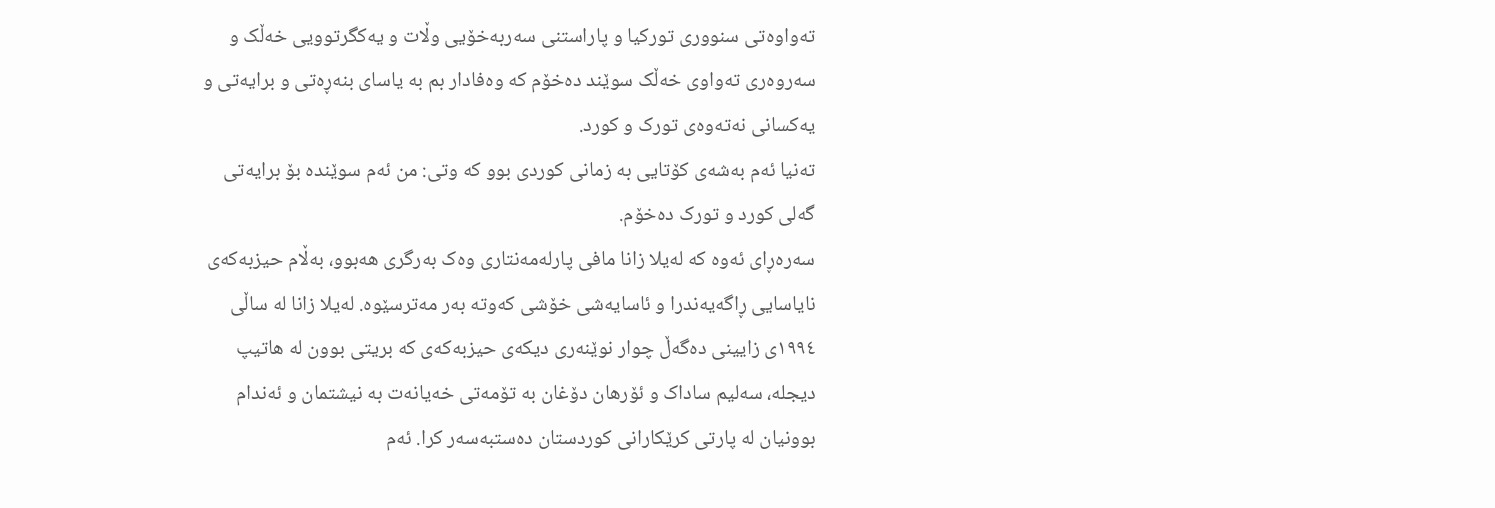تەواوەتی سنووری تورکیا و پاراستنی سەربەخۆیی وڵات و یەکگرتوویی خەڵک و سەروەری تەواوی خەڵک سوێند دەخۆم کە وەفادار بم بە یاسای بنەڕەتی و برایەتی و یەکسانی نەتەوەی تورک و کورد.
تەنیا ئەم بەشەی کۆتایی بە زمانی کوردی بوو کە وتی: من ئەم سوێندە بۆ برایەتی گەلی کورد و تورک دەخۆم.
سەرەڕای ئەوە کە لەیلا زانا مافی پارلەمەنتاری وەک بەرگری هەبوو، بەڵام حیزبەکەی نایاسایی ڕاگەیەندرا و ئاسایەشی خۆشی کەوتە بەر مەترسێوە. لەیلا زانا لە ساڵی ١٩٩٤ی زایینی دەگەڵ چوار نوێنەری دیکەی حیزبەکەی کە بریتی بوون لە هاتیپ دیجلە، سەلیم ساداک و ئۆرهان دۆغان بە تۆمەتی خەیانەت بە نیشتمان و ئەندام بوونیان لە پارتی کرێکارانی کوردستان دەستبەسەر کرا. ئەم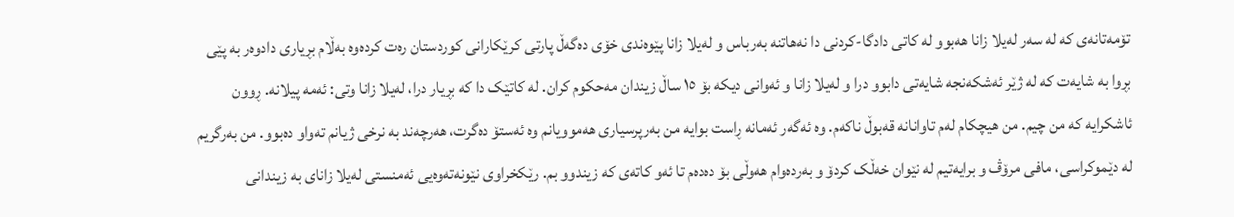تۆمەتانەی کە لە سەر لەیلا زانا هەبوو لە کاتی دادگا-کردنی دا نەهاتنە بەرباس و لەیلا زانا پێوەندی خۆی دەگەڵ پارتی کرێکارانی کوردستان رەت کردەوە بەڵام بڕیاری دادوەر بە پێی بڕوا بە شایەت کە لە ژێر ئەشکەنجە شایەتی دابوو درا و لەیلا زانا و ئەوانی دیکە بۆ ١٥ ساڵ زیندان مەحکوم کران. لە کاتێک دا کە بڕیار درا، لەیلا زانا وتی: ئەمە پیلانە. ڕوون ئاشکرایە کە من چیم. من هیچکام لەم تاوانانە قەبوڵ ناکەم. وە ئەگەر ئەمانە ڕاست بوایە من بەرپرسیاری هەموویانم وە ئەستۆ دەگرت، هەرچەند بە نرخی ژیانم تەواو دەبوو. من بەرگریم لە دێموکراسی، مافی مرۆڤ و برایەتیم لە نێوان خەڵک کردۆ و بەردەوام هەوڵی بۆ دەدەم تا ئەو کاتەی کە زیندوو بم. رێکخراوی نێونەتەوەیی ئەمنستی لەیلا زانای بە زیندانی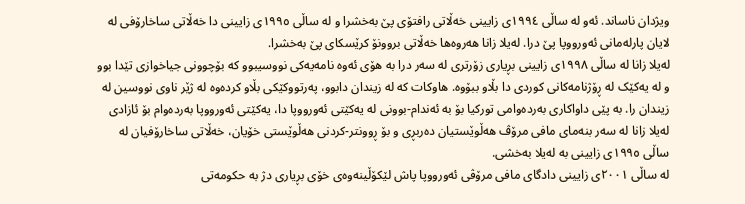ویژدان ناساند. ئەو لە ساڵی ١٩٩٤ی زایینی خەڵاتی رافتۆی پێ بەخشرا و لە ساڵی ١٩٩٥ی زایینی دا خەڵاتی ساخارۆفی لە لایان پارلەمانی ئەورووپا پێ درا. لەیلا زانا هەروەها خەڵاتی بروونۆ کرێسکای پێ بەخشرا.
لەیلا زانا لە ساڵی ١٩٩٨ی زایینی بڕیاری زۆرتری لە سەر درا بە هۆی ئەوە نامەیەکی نووسیبوو کە بۆچوونی جیاخوازی تێدا بوو و لە یەکێک لە ڕۆژنامەکانی کوردی دا بڵاو ببۆوە. هاوکات کە لە زیندان دابوو، پەرتووکێکی بڵاو کردەوە لە ژێر ناوی نووسین لە زیندان را. بە پێی داواکاری بەردەوامی تورکیا بۆ بە ئەندام-بوونی لە یەکێتی ئەورووپا دا، یەکێتی ئەورووپا بەردەوام بۆ ئازادی لەیلا زانا لە سەر بنەمای مافی مرۆڤ هەڵوێستیان دەربڕی و بۆ ڕوونتر-کردنی هەڵوێستی خۆیان، خەڵاتی ساخارۆفیان لە ساڵی ١٩٩٥ی زایینی بە لەیلا بەخشی.
لە ساڵی ٢٠٠١ی زایینی دادگای مافی مرۆڤی ئەورووپا پاش لێکۆڵینەوەی خۆی بڕیاری دژ بە حکومەتی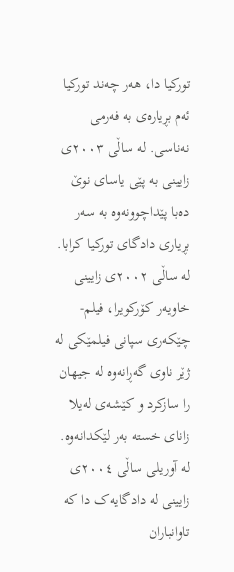تورکیا دا، هەر چەند تورکیا ئەم بڕیارەی بە فەرمی نەناسی. لە ساڵی ٢٠٠٣ی زایینی بە پێی یاسای نوێ دەبا پێداچوونەوە بە سەر بڕیاری دادگای تورکیا کرابا.
لە ساڵی ٢٠٠٢ی زایینی خاویەر کۆرکویرا، فیلم-چێکەری سپانی فیلمێکی لە ژێر ناوی گەڕانەوە لە جیهان را سازکرد و کێشەی لەیلا زانای خستە بەر لێکدانەوە. لە آوریلی ساڵی ٢٠٠٤ی زایینی لە دادگایەک دا کە تاوانباران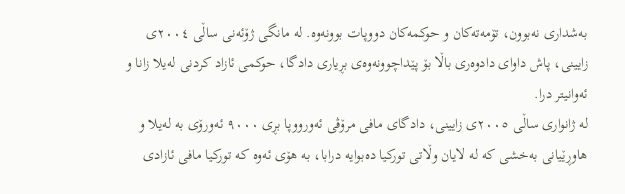بەشداری نەبوون، تۆمەتەکان و حوکمەکان دووپات بوونەوە. لە مانگی ژۆئەنی ساڵی ٢٠٠٤ی زایینی، پاش داوای دادوەری باڵا بۆ پێداچوونەوەی بڕیاری دادگا، حوکمی ئازاد کردنی لەیلا زانا و ئەوانیتر درا.
لە ژانواری ساڵی ٢٠٠٥ی زایینی، دادگای مافی مرۆڤی ئەورووپا بڕی ٩٠٠٠ ئەورۆی بە لەیلا و هاوڕێیانی بەخشی کە لە لایان وڵاتی تورکیا دەبوایە درابا، بە هۆی ئەوە کە تورکیا مافی ئازادی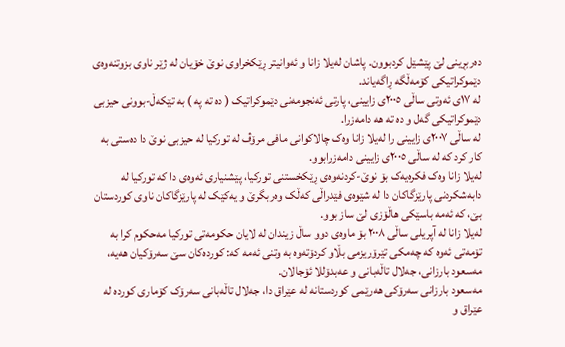دەربڕینی لێ پێشێل کردبوون. پاشان لەیلا زانا و ئەوانیتر ڕێکخراوی نوێ خۆیان لە ژێر ناوی بزوتنەوەی دێموکراتیکی کۆمەڵگە ڕاگەیاند.
لە ١٧ی ئەوتی ساڵی ٢٠٠٥ی زایینی، پارتی ئەنجومەنی دێموکراتیک ( دە تە پە ) بە تێکەڵ-بوونی حیزبی دێموکراتیکی گەل و دە تە هە دامەزرا.
لە ساڵی ٢٠٠٧ی زایینی را لەیلا زانا وەک چالاکوانی مافی مرۆڤ لە تورکیا لە حیزبی نوێ دا دەستی بە کار کرد کە لە ساڵی ٢٠٠٥ی زایینی دامەزرابوو.
لەیلا زانا وەک فکرەیەک بۆ نوێ-کردنەوەی ڕێکخستنی تورکیا، پێشنیاری ئەوەی دا کە تورکیا لە دابەشکردنی پارێزگاکان دا لە شێوەی فێدراڵی کەڵک وەربگرێ و یەکێک لە پارێزگاکان ناوی کوردستان بێ، کە ئەمە باسێکی هاڵۆزی لێ ساز بوو.
لەیلا زانا لە آپریلی ساڵی ٢٠٠٨ بۆ ماوەی دوو ساڵ زیندان لە لایان حکومەتی تورکیا مەحکوم کرا بە تۆمەتی ئەوە کە چەمکی تێرۆریزمی بڵاو کردۆتەوە بە وتنی ئەمە کە: کوردەکان سێ سەرۆکیان هەیە، مەسعود بارزانی، جەلال تاڵەبانی و عەبدۆللا ئۆجالان.
مەسعود بارزانی سەرۆکی هەرێمی کوردستانە لە عێراق دا، جەلال تاڵەبانی سەرۆک کۆماری کوردە لە عێراق و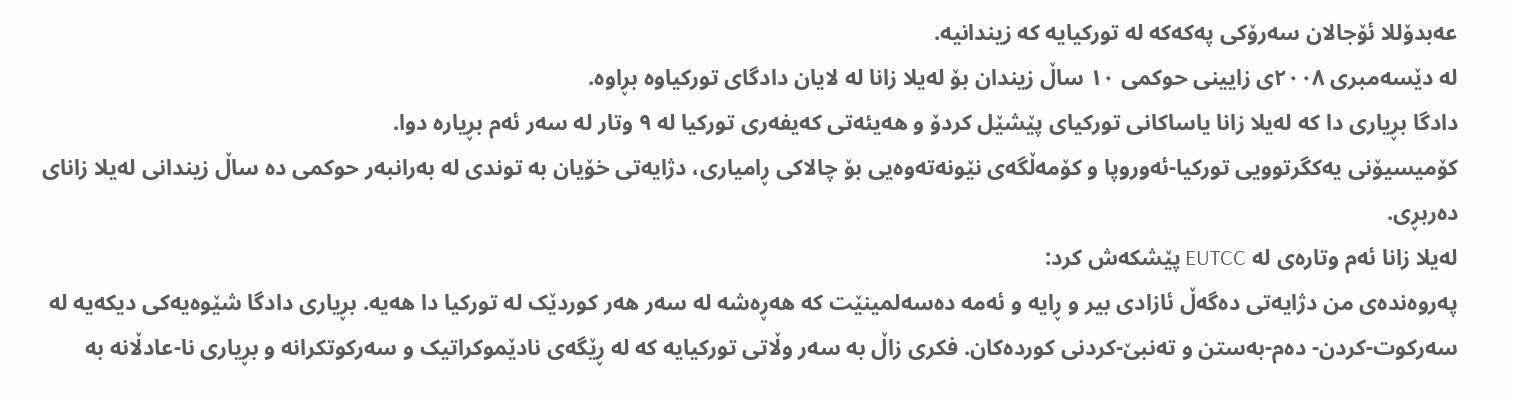عەبدۆللا ئۆجالان سەرۆکی پەکەکە لە تورکیایە کە زیندانیە.
لە دێسەمبری ٢٠٠٨ی زایینی حوکمی ١٠ ساڵ زیندان بۆ لەیلا زانا لە لایان دادگای تورکیاوە بڕاوە.
دادگا بڕیاری دا کە لەیلا زانا یاساکانی تورکیای پێشێل کردۆ و هەیئەتی کەیفەری تورکیا لە ٩ وتار لە سەر ئەم بڕیارە دوا.
کۆمیسیۆنی یەکگرتوویی تورکیا-ئەوروپا و کۆمەڵگەی نێونەتەوەیی بۆ چالاکی ڕامیاری، دژایەتی خۆیان بە توندی لە بەرانبەر حوکمی دە ساڵ زیندانی لەیلا زانای دەربڕی.
لەیلا زانا ئەم وتارەی لە EUTCC پێشکەش کرد:
پەروەندەی من دژایەتی دەگەڵ ئازادی بیر و ڕایە و ئەمە دەسەلمینێت کە هەڕەشە لە سەر هەر کوردێک لە تورکیا دا هەیە. بڕیاری دادگا شێوەیەکی دیکەیە لە سەرکوت-کردن- دەم-بەستن و تەنبێ-کردنی کوردەکان. فکری زاڵ بە سەر وڵاتی تورکیایە کە لە ڕێگەی نادێموکراتیک و سەرکوتکرانە و بڕیاری نا-عادڵانە بە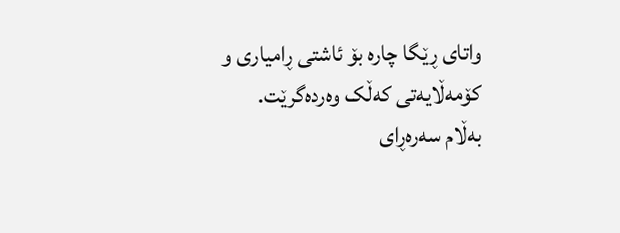واتای ڕێگا چارە بۆ ئاشتی ڕامیاری و کۆمەڵایەتی کەڵک وەردەگرێت.
بەڵام سەرەڕای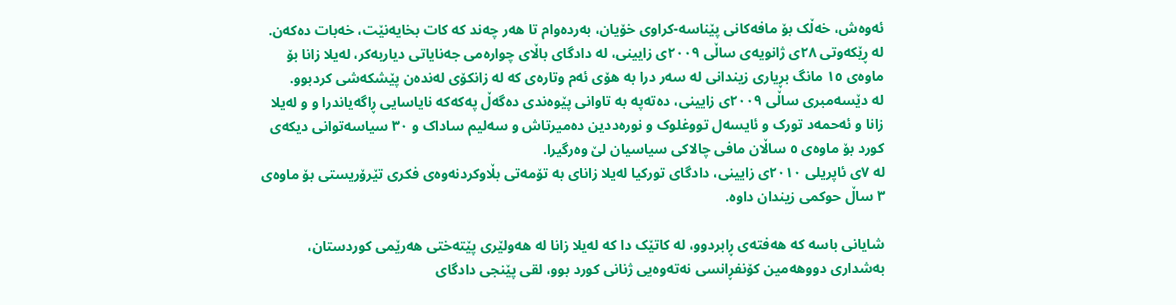ئەوەش، خەڵک بۆ مافەکانی پێناسە-کراوی خۆیان، بەردەوام تا هەر چەند کە کات بخایەنێت، خەبات دەکەن.
لە ڕێکەوتی ٢٨ی ژانویەی ساڵی ٢٠٠٩ی زایینی، لە دادگای باڵای چوارەمی جەنایاتی دیاربەکر، لەیلا زانا بۆ ماوەی ١٥ مانگ بڕیاری زیندانی لە سەر درا بە هۆی ئەم وتارەی کە لە زانکۆی لەندەن پێشکەشی کردبوو.
لە دێسەمبری ساڵی ٢٠٠٩ی زایینی، دەتەپە بە تاوانی پێوەندی دەگەڵ پەکەکە نایاسایی ڕاگەیاندرا و و لەیلا زانا و ئەحمەد تورک و ئایسەل تووغلوک و نورەددین دەمیرتاش و سەلیم ساداک و ٣٠ سیاسەتوانی دیکەی کورد بۆ ماوەی ٥ ساڵان مافی چالاکی سیاسیان لێ وەرگیرا.
لە ٧ی ئاپریلی ٢٠١٠ی زایینی، دادگای تورکیا لەیلا زانای بە تۆمەتی بڵاوکردنەوەی فکری تێرۆریستی بۆ ماوەی ٣ ساڵ حوکمی زیندان داوە.

شایانی باسە کە هەفتەی ڕابردوو، لە کاتێک دا کە لەیلا زانا لە هەولێری پێتەختی هەرێمی کوردستان، بەشداری دووهەمین کۆنفڕانسی نەتەوەیی ژنانی کورد بوو، لقی پێنجی دادگای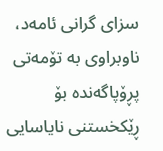سزای گرانی ئامەد، ناوبراوی بە تۆمەتی پڕۆپاگەندە بۆ ڕێکخستنی نایاسایی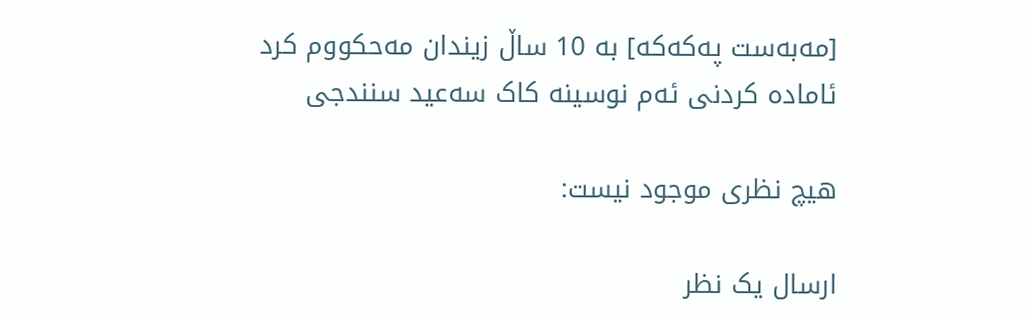[مەبەست پەکەکە] بە 10 ساڵ زیندان مەحکووم کرد
ئامادە کردنی ئەم نوسینە کاک سەعید سنندجی

هیچ نظری موجود نیست:

ارسال یک نظر